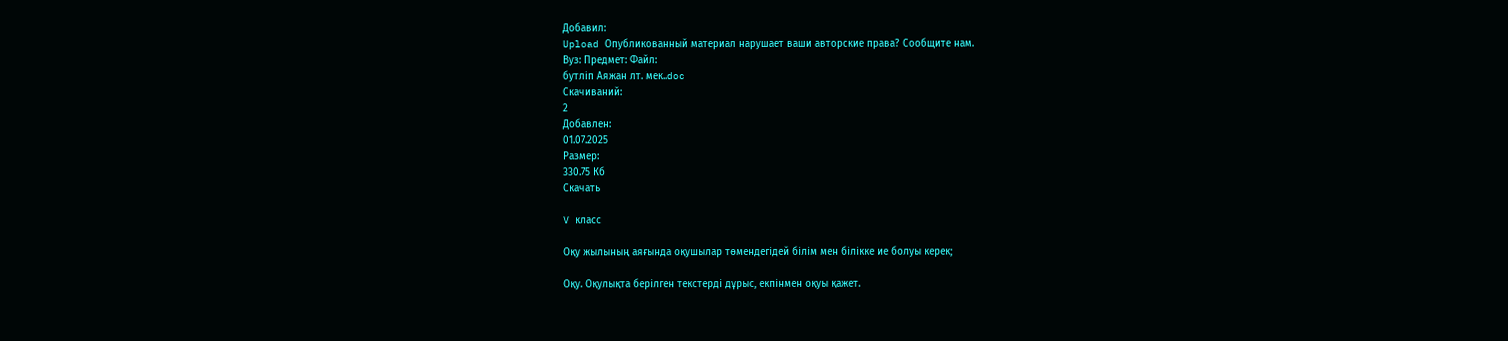Добавил:
Upload Опубликованный материал нарушает ваши авторские права? Сообщите нам.
Вуз: Предмет: Файл:
бутліп Аяжан лт. мек..doc
Скачиваний:
2
Добавлен:
01.07.2025
Размер:
330.75 Кб
Скачать

V класс

Оқу жылының аяғында оқушылар төмендегідей білім мен білікке ие болуы керек;

Оқу. Оқулықта берілген текстерді дұрыс, екпінмен оқуы қажет.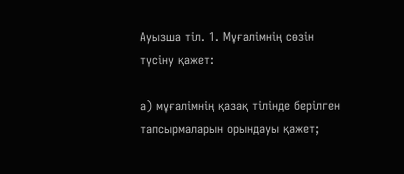Ауызша тіл. 1. Мұғалімнің сөзін түсіну қажет:

а) мұғалімнің қазақ тілінде берілген тапсырмаларын орындауы қажет;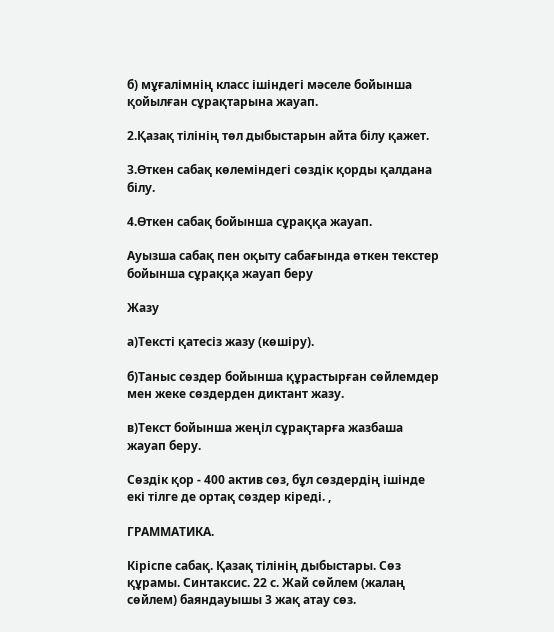б) мұғалімнің класс ішіндегі мәселе бойынша қойылған сұрақтарына жауап.

2.Қазақ тілінің төл дыбыстарын айта білу қажет.

3.Өткен сабақ көлеміндегі сөздік қорды қалдана білу.

4.Өткен сабақ бойынша сұраққа жауап.

Ауызша сабақ пен оқыту сабағында өткен текстер бойынша сұраққа жауап беру

Жазу

а)Тексті қатесіз жазу (көшіру).

б)Таныс сөздер бойынша құрастырған сөйлемдер мен жеке сөздерден диктант жазу.

в)Текст бойынша жеңіл сұрақтарға жазбаша жауап беру.

Сөздік қор - 400 актив сөз, бұл сөздердің ішінде екі тілге де ортақ сөздер кіреді. ,

ГРАММАТИКА.

Кіріспе сабақ. Қазақ тілінің дыбыстары. Сөз құрамы. Синтаксис. 22 с. Жай сөйлем (жалаң сөйлем) баяндауышы 3 жақ атау сөз.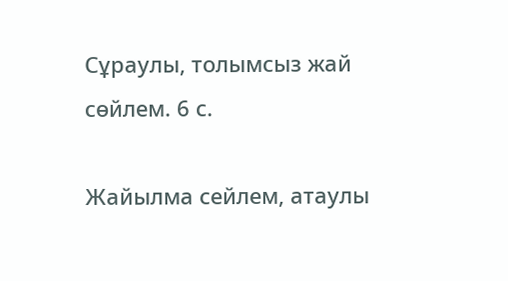Сұраулы, толымсыз жай сөйлем. 6 с.

Жайылма сейлем, атаулы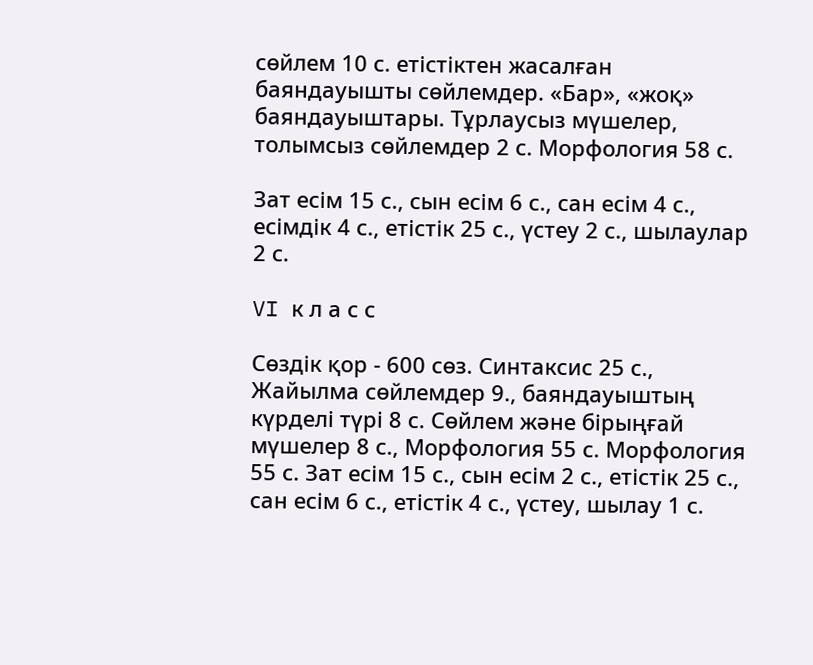сөйлем 10 с. етістіктен жасалған баяндауышты сөйлемдер. «Бар», «жоқ» баяндауыштары. Тұрлаусыз мүшелер, толымсыз сөйлемдер 2 с. Морфология 58 с.

Зат есім 15 с., сын есім 6 с., сан есім 4 с., есімдік 4 с., етістік 25 с., үстеу 2 с., шылаулар 2 с.

VI к л а с с

Сөздік қор - 600 сөз. Синтаксис 25 с., Жайылма сөйлемдер 9., баяндауыштың күрделі түрі 8 с. Сөйлем және бірыңғай мүшелер 8 с., Морфология 55 с. Морфология 55 с. Зат есім 15 с., сын есім 2 с., етістік 25 с., сан есім 6 с., етістік 4 с., үстеу, шылау 1 с.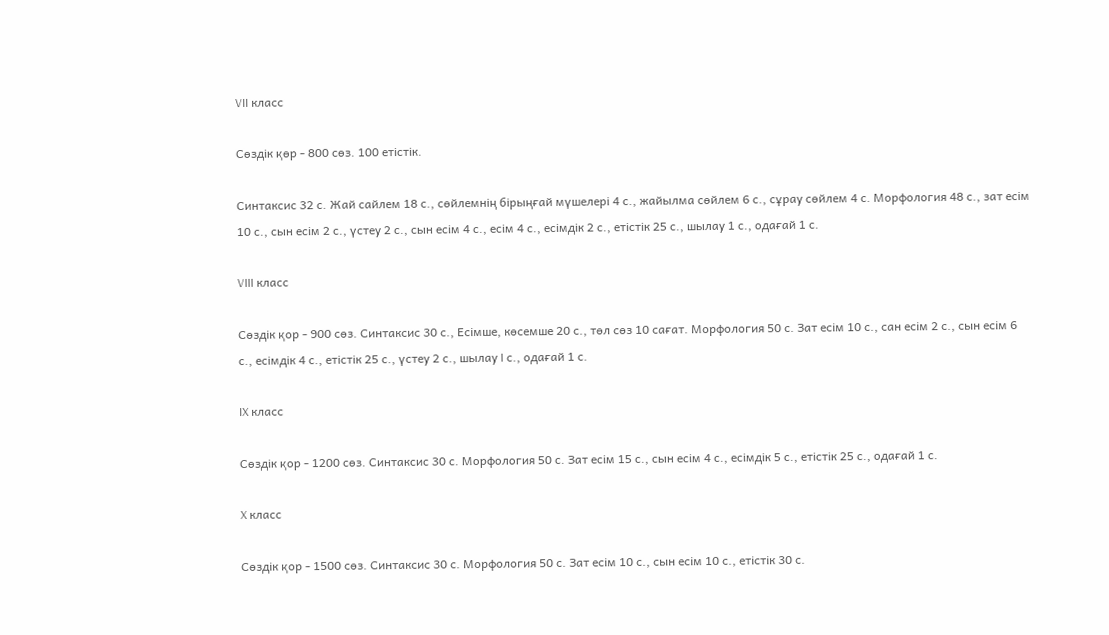VII класс

Сөздік қөр - 800 сөз. 100 етістік.

Синтаксис 32 с. Жай сайлем 18 с., сөйлемнің бірыңғай мүшелері 4 с., жайылма сөйлем 6 с., сұрау сөйлем 4 с. Морфология 48 с., зат есім 10 с., сын есім 2 с., үстеу 2 с., сын есім 4 с., есім 4 с., есімдік 2 с., етістік 25 с., шылау 1 с., одағай 1 с.

VIII класс

Сөздік қор - 900 сөз. Синтаксис 30 с., Есімше, көсемше 20 с., төл сөз 10 сағат. Морфология 50 с. Зат есім 10 с., сан есім 2 с., сын есім 6 с., есімдік 4 с., етістік 25 с., үстеу 2 с., шылау I с., одағай 1 с.

IX класс

Сөздік қор - 1200 сөз. Синтаксис 30 с. Морфология 50 с. Зат есім 15 с., сын есім 4 с., есімдік 5 с., етістік 25 с., одағай 1 с.

X класс

Сөздік қор - 1500 сөз. Синтаксис 30 с. Морфология 50 с. Зат есім 10 с., сын есім 10 с., етістік 30 с.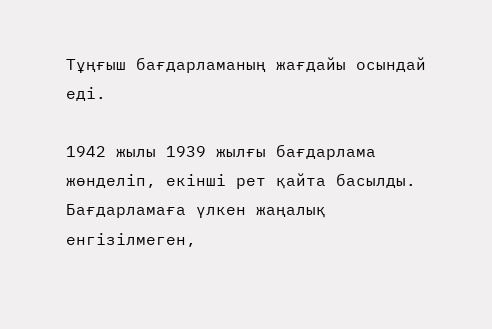Тұңғыш бағдарламаның жағдайы осындай еді.

1942 жылы 1939 жылғы бағдарлама жөнделіп, екінші рет қайта басылды. Бағдарламаға үлкен жаңалық енгізілмеген,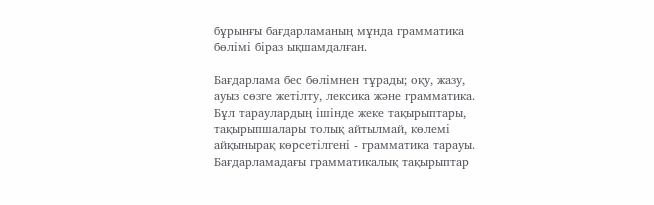бұрынғы бағдарламаның мұнда грамматика бөлімі біраз ықшамдалған.

Бағдарлама бес бөлімнен тұрады; оқу, жазу, ауыз сөзге жетілту, лексика және грамматика. Бұл тараулардың ішінде жеке тақырыптары, тақырыпшалары толық айтылмай, көлемі айқынырақ көрсетілгені - грамматика тарауы. Бағдарламадағы грамматикалық тақырыптар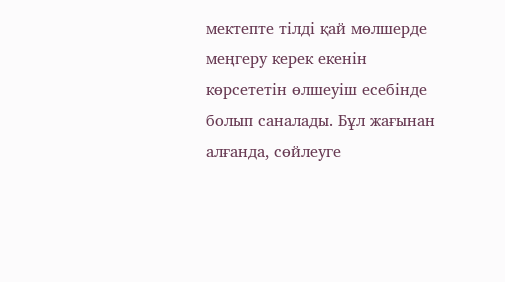мектепте тілді қай мөлшерде меңгеру керек екенін көрсететін өлшеуіш есебінде болып саналады. Бұл жағынан алғанда, сөйлеуге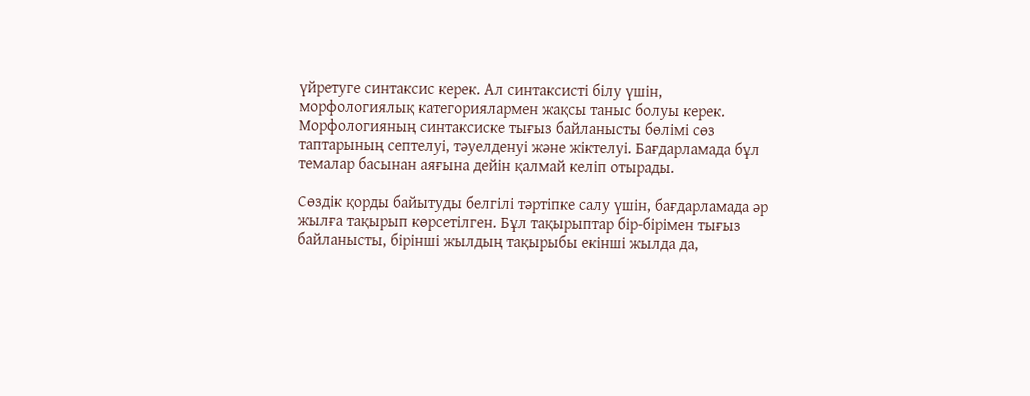үйретуге синтаксис керек. Ал синтаксисті білу үшін, морфологиялық категориялармен жақсы таныс болуы керек. Морфологияның синтаксиске тығыз байланысты бөлімі сөз таптарының септелуі, тәуелденуі және жіктелуі. Бағдарламада бұл темалар басынан аяғына дейін қалмай келіп отырады.

Сөздік қорды байытуды белгілі тәртіпке салу үшін, бағдарламада әр жылға тақырып көрсетілген. Бұл тақырыптар бір-бірімен тығыз байланысты, бірінші жылдың тақырыбы екінші жылда да,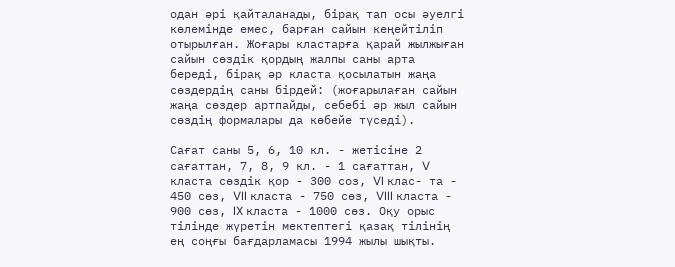одан әрі қайталанады, бірақ тап осы әуелгі көлемінде емес, барған сайын кеңейтіліп отырылған. Жоғары кластарға қарай жылжыған сайын сөздік қордың жалпы саны арта береді, бірақ әр класта қосылатын жаңа сөздердің саны бірдей: (жоғарылаған сайын жаңа сөздер артпайды, себебі әр жыл сайын сөздің формалары да көбейе түседі).

Сағат саны 5, 6, 10 кл. - жетісіне 2 сағаттан, 7, 8, 9 кл. - 1 сағаттан, V класта сөздік қор - 300 соз, VI клас- та - 450 сөз, VII класта - 750 сөз, VIII класта - 900 сөз, IX класта - 1000 сөз. Оқу орыс тілінде жүретін мектептегі қазақ тілінің ең соңғы бағдарламасы 1994 жылы шықты.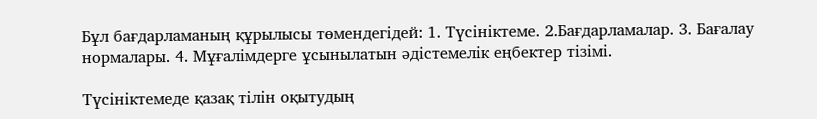Бұл бағдарламаның құрылысы төмендегідей: 1. Түсініктеме. 2.Бағдарламалар. 3. Бағалау нормалары. 4. Мұғалімдерге ұсынылатын әдістемелік еңбектер тізімі.

Түсініктемеде қазақ тілін оқытудың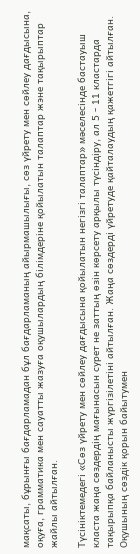мақсаты, бұрынғы бағдарламадан бұл бағдарламаның айырмашылығы, сөз үйрету мен сөйлеу дағдысына, оқуға, грамматика мен сауатты жазуға оқушылардың білімдеріне қойылатын талаптар жэне тақырыптар жайлы айтылған.

Түсініктемедегі «Сөз үйрету мен сөйлеу дағдысына қойылатын негізгі талаптар» мәселесінде бастауыш класта жаңа сөздердің мағынасын сурет не заттың өзін көрсету арқылы түсіндіру, ал 5 - 11 кластарда тақырыпқа байланысты жүргізілетіні айтылған. Жаңа сөздерді үйретуде қайталаудың қажетгігі айтылған. Оқушының сөздік қорын байытумен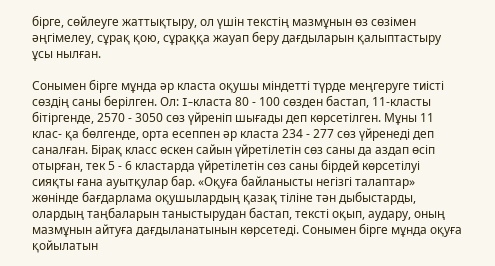бірге, сөйлеуге жаттықтыру, ол үшін текстің мазмұнын өз сөзімен әңгімелеу, сұрақ қою, сұраққа жауап беру дағдыларын қалыптастыру ұсы нылған.

Сонымен бірге мұнда әр класта оқушы міндетті түрде меңгеруге тиісті сөздің саны берілген. Ол: I-класта 80 - 100 сөзден бастап, 11-класты бітіргенде, 2570 - 3050 сөз үйреніп шығады деп көрсетілген. Мұны 11 клас- қа бөлгенде, орта есеппен әр класта 234 - 277 сөз үйренеді деп саналған. Бірақ класс өскен сайын үйретілетін сөз саны да аздап өсіп отырған, тек 5 - 6 кластарда үйретілетін сөз саны бірдей көрсетілуі сияқты ғана ауытқулар бар. «Оқуға байланысты негізгі талаптар» жөнінде бағдарлама оқушылардың қазақ тіліне тән дыбыстарды, олардың таңбаларын таныстырудан бастап, тексті оқып, аудару, оның мазмұнын айтуға дағдыланатынын көрсетеді. Сонымен бірге мұнда оқуға қойылатын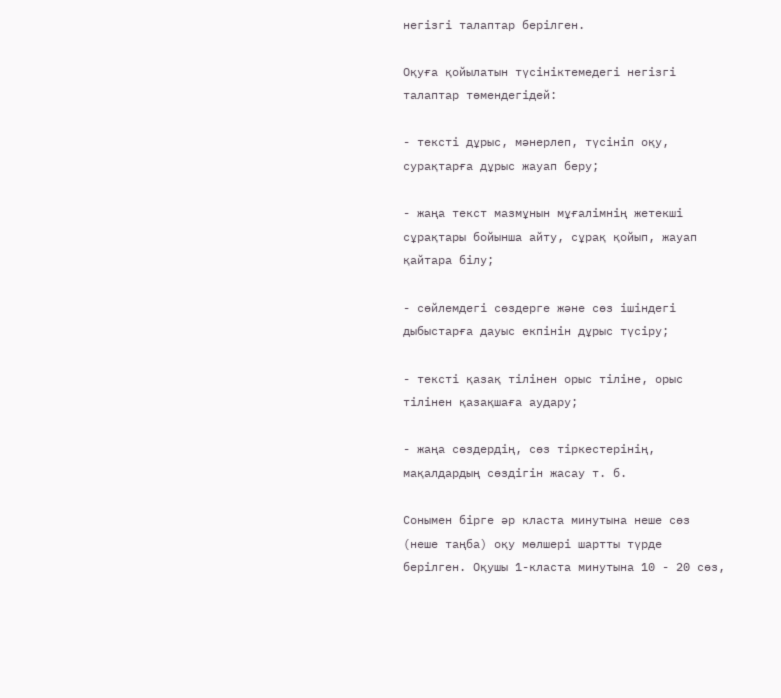негізгі талаптар берілген.

Оқуға қойылатын түсініктемедегі негізгі талаптар төмендегідей:

- тексті дұрыс, мәнерлеп, түсініп оқу, сурақтарға дұрыс жауап беру;

- жаңа текст мазмұнын мұғалімнің жетекші сұрақтары бойынша айту, сұрақ қойып, жауап қайтара білу;

- сөйлемдегі сөздерге және сөз ішіндегі дыбыстарға дауыс екпінін дұрыс түсіру;

- тексті қазақ тілінен орыс тіліне, орыс тілінен қазақшаға аудару;

- жаңа сөздердің, сөз тіркестерінің, мақалдардың сөздігін жасау т. б.

Сонымен бірге әр класта минутына неше сөз (неше таңба) оқу мөлшері шартты түрде берілген. Оқушы 1-класта минутына 10 - 20 сөз,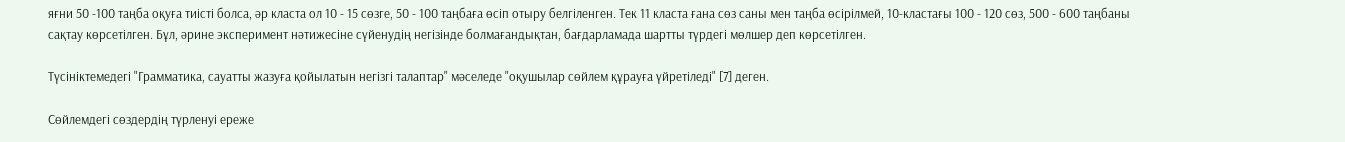яғни 50 -100 таңба оқуға тиісті болса, әр класта ол 10 - 15 сөзге, 50 - 100 таңбаға өсіп отыру белгіленген. Тек 11 класта ғана сөз саны мен таңба өсірілмей, 10-кластағы 100 - 120 сөз, 500 - 600 таңбаны сақтау көрсетілген. Бұл, әрине эксперимент нәтижесіне сүйенудің негізінде болмағандықтан, бағдарламада шартты түрдегі мөлшер деп көрсетілген.

Түсініктемедегі "Грамматика, сауатты жазуға қойылатын негізгі талаптар" мәселеде "оқушылар сөйлем құрауға үйретіледі" [7] деген.

Сөйлемдегі сөздердің түрленуі ереже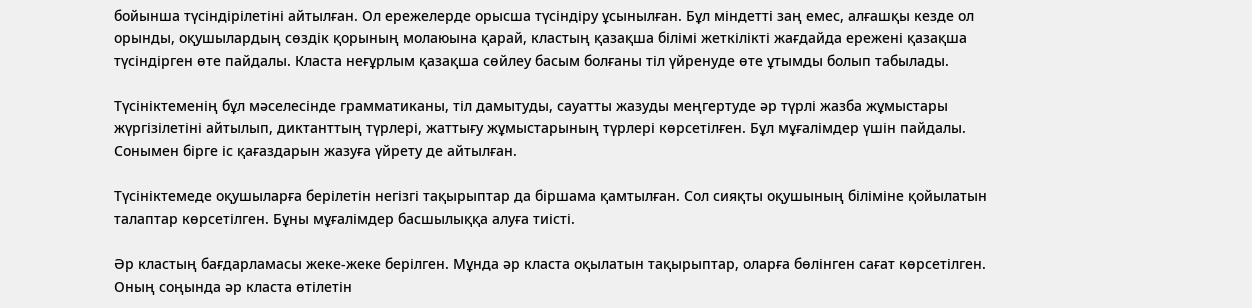бойынша түсіндірілетіні айтылған. Ол ережелерде орысша түсіндіру ұсынылған. Бұл міндетті заң емес, алғашқы кезде ол орынды, оқушылардың сөздік қорының молаюына қарай, кластың қазақша білімі жеткілікті жағдайда ережені қазақша түсіндірген өте пайдалы. Класта неғұрлым қазақша сөйлеу басым болғаны тіл үйренуде өте ұтымды болып табылады.

Түсініктеменің бұл мәселесінде грамматиканы, тіл дамытуды, сауатты жазуды меңгертуде әр түрлі жазба жұмыстары жүргізілетіні айтылып, диктанттың түрлері, жаттығу жұмыстарының түрлері көрсетілғен. Бұл мұғалімдер үшін пайдалы. Сонымен бірге іс қағаздарын жазуға үйрету де айтылған.

Түсініктемеде оқушыларға берілетін негізгі тақырыптар да біршама қамтылған. Сол сияқты оқушының біліміне қойылатын талаптар көрсетілген. Бұны мұғалімдер басшылыққа алуға тиісті.

Әр кластың бағдарламасы жеке-жеке берілген. Мұнда әр класта оқылатын тақырыптар, оларға бөлінген сағат көрсетілген. Оның соңында әр класта өтілетін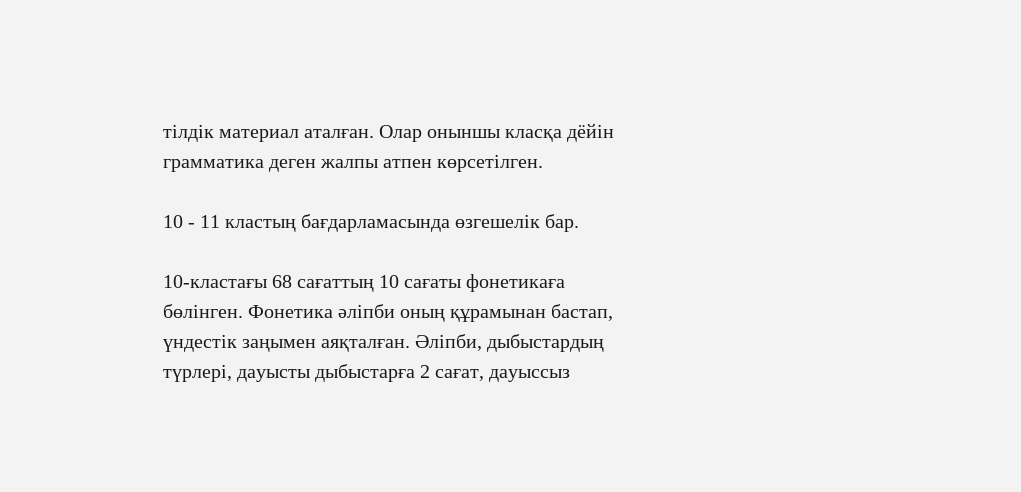тілдік материал аталған. Олар оныншы класқа дёйін грамматика деген жалпы атпен көрсетілген.

10 - 11 кластың бағдарламасында өзгешелік бар.

10-кластағы 68 сағаттың 10 сағаты фонетикаға бөлінген. Фонетика әліпби оның құрамынан бастап, үндестік заңымен аяқталған. Әліпби, дыбыстардың түрлері, дауысты дыбыстарға 2 сағат, дауыссыз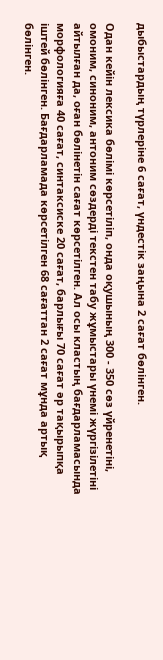дыбыстардың түрлеріне 6 сағат, үндестік заңына 2 сағат бөлінген.

Одан кейін лексика бөлімі көрсетіліп, онда оқушының 300 - 350 сөз үйренетіні, омоним, синоним, антоним сөздерді текстен табу жұмыстары үнемі жүргізілетіні айтылған да, оған бөлінетін сағат көрсетілген. Ал осы кластың бағдарламасында морфологияға 40 сағат, синтаксиске 20 сағат, барлығы 70 сағат әр тақырыпқа іштей бөлінген. Бағдарламада көрсетілген 68 сағаттан 2 сағат мұнда артық бөлінген.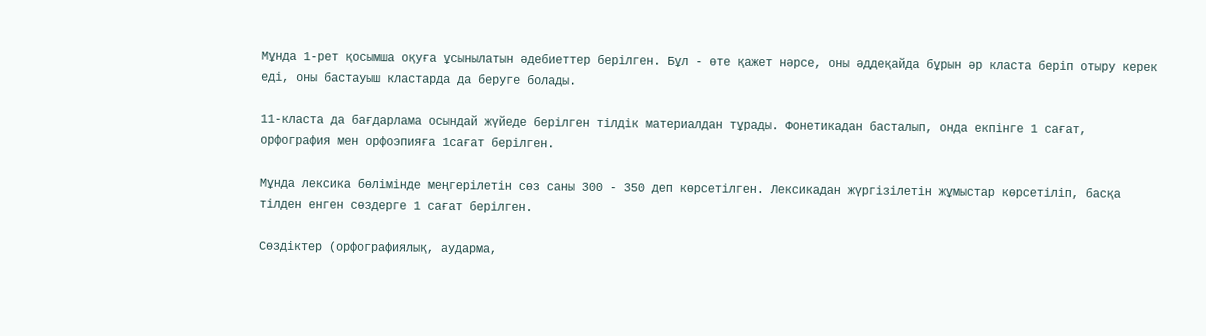Мұнда 1-рет қосымша оқуға ұсынылатын әдебиеттер берілген. Бұл - өте қажет нәрсе, оны әддеқайда бұрын әр класта беріп отыру керек еді, оны бастауыш кластарда да беруге болады.

11-класта да бағдарлама осындай жүйеде берілген тілдік материалдан тұрады. Фонетикадан басталып, онда екпінге 1 сағат, орфография мен орфоэпияға 1сағат берілген.

Мұнда лексика бөлімінде меңгерілетін сөз саны 300 - 350 деп көрсетілген. Лексикадан жүргізілетін жұмыстар көрсетіліп, басқа тілден енген сөздерге 1 сағат берілген.

Сөздіктер (орфографиялық, аударма,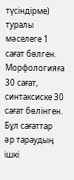түсіндірме) туралы мәселеге 1 сағат бөлген. Морфологияға 30 сағат, синтаксиске 30 сағат бөлінген. Бұл сағаттар әр тараудың ішкі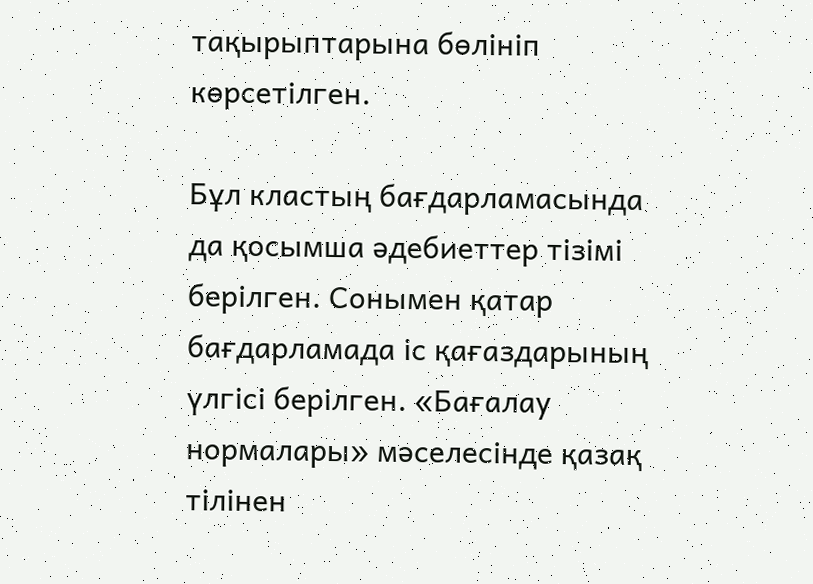тақырыптарына бөлініп көрсетілген.

Бұл кластың бағдарламасында да қосымша әдебиеттер тізімі берілген. Сонымен қатар бағдарламада іс қағаздарының үлгісі берілген. «Бағалау нормалары» мәселесінде қазақ тілінен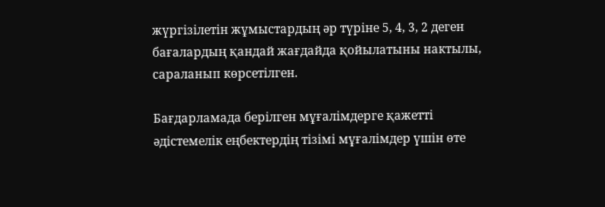жүргізілетін жұмыстардың әр түріне 5, 4, 3, 2 деген бағалардың қандай жағдайда қойылатыны нактылы, сараланып көрсетілген.

Бағдарламада берілген мұғалімдерге қажетті әдістемелік еңбектердің тізімі мұғалімдер үшін өте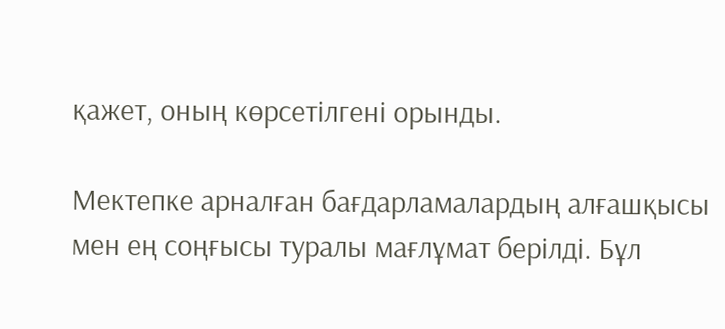қажет, оның көрсетілгені орынды.

Мектепке арналған бағдарламалардың алғашқысы мен ең соңғысы туралы мағлұмат берілді. Бұл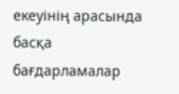екеуінің арасында басқа бағдарламалар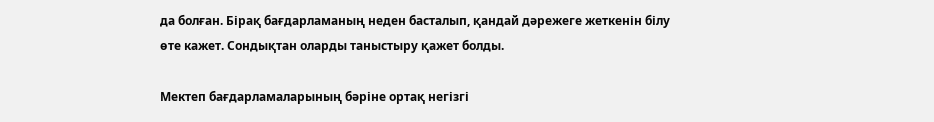да болған. Бірақ бағдарламаның неден басталып, қандай дәрежеге жеткенін білу өте кажет. Сондықтан оларды таныстыру қажет болды.

Мектеп бағдарламаларының бәріне ортақ негізгі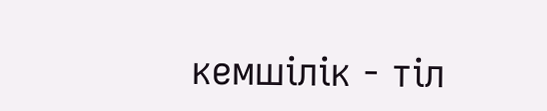кемшілік - тіл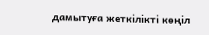дамытуға жеткілікті көңіл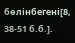бөлінбегені[8, 38-51 б.б.].